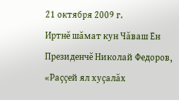21 октября 2009 г.
Иртнĕ шăмат кун Чăваш Ен Президенчĕ Николай Федоров, «Раççей ял хуçалăх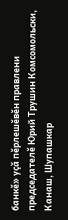банкĕ» уçă пĕрлешĕвĕн правлени председателĕ Юрий Трушин Комсомольски, Канаш, Шупашкар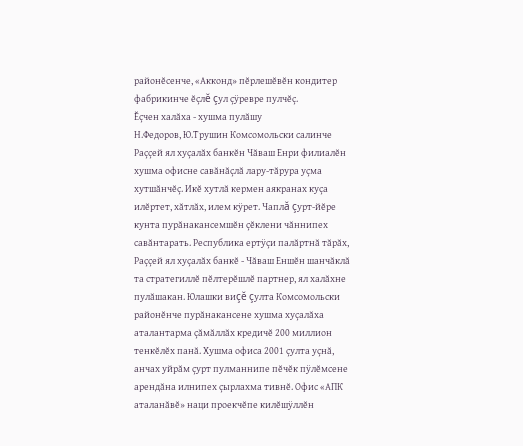районĕсенче, «Акконд» пĕрлешĕвĕн кондитер фабрикинче ĕçлĕ çул çÿревре пулчĕç.
Ĕçчен халăха - хушма пулăшу
Н.Федоров, Ю.Трушин Комсомольски салинче Раççей ял хуçалăх банкĕн Чăваш Енри филиалĕн хушма офисне савăнăçлă лару-тăрура уçма хутшăнчĕç. Икĕ хутлă кермен аякранах куçа илĕртет, хăтлăх, илем кÿрет. Чаплă çурт-йĕре кунта пурăнакансемшĕн çĕклени чăннипех савăнтарать. Республика ертÿçи палăртнă тăрăх, Раççей ял хуçалăх банкĕ - Чăваш Еншĕн шанчăклă та стратегиллĕ пĕлтерĕшлĕ партнер, ял халăхне пулăшакан. Юлашки виçĕ çулта Комсомольски районĕнче пурăнакансене хушма хуçалăха аталантарма çăмăллăх кредичĕ 200 миллион тенкĕлĕх панă. Хушма офиса 2001 çулта уçнă, анчах уйрăм çурт пулманнипе пĕчĕк пÿлĕмсене арендăна илнипех çырлахма тивнĕ. Офис «АПК аталанăвĕ» наци проекчĕпе килĕшÿллĕн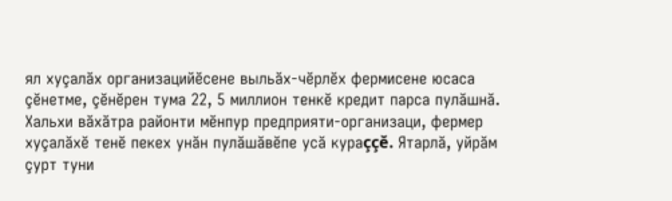ял хуçалăх организацийĕсене выльăх-чĕрлĕх фермисене юсаса çĕнетме, çĕнĕрен тума 22, 5 миллион тенкĕ кредит парса пулăшнă. Хальхи вăхăтра районти мĕнпур предприяти-организаци, фермер хуçалăхĕ тенĕ пекех унăн пулăшăвĕпе усă кураççĕ. Ятарлă, уйрăм çурт туни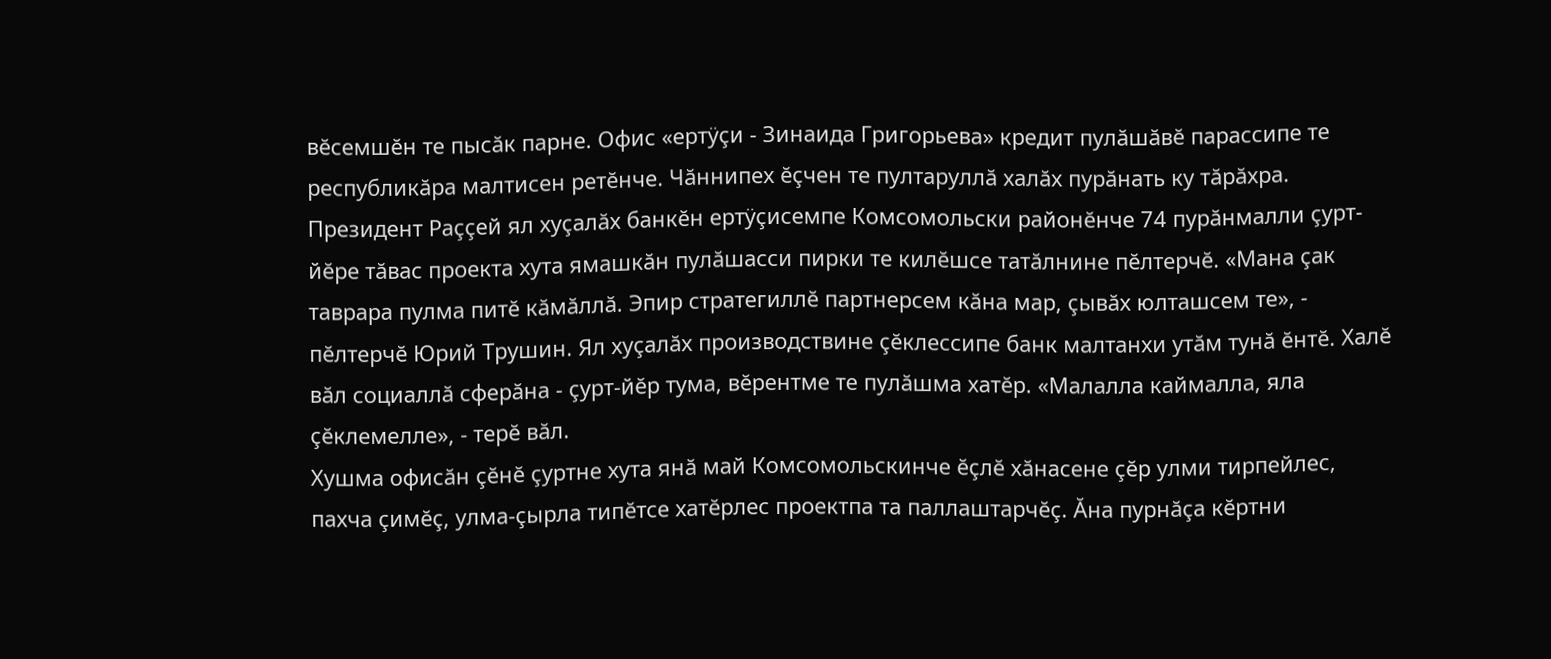вĕсемшĕн те пысăк парне. Офис «ертÿçи - Зинаида Григорьева» кредит пулăшăвĕ парассипе те республикăра малтисен ретĕнче. Чăннипех ĕçчен те пултаруллă халăх пурăнать ку тăрăхра.
Президент Раççей ял хуçалăх банкĕн ертÿçисемпе Комсомольски районĕнче 74 пурăнмалли çурт-йĕре тăвас проекта хута ямашкăн пулăшасси пирки те килĕшсе татăлнине пĕлтерчĕ. «Мана çак таврара пулма питĕ кăмăллă. Эпир стратегиллĕ партнерсем кăна мар, çывăх юлташсем те», - пĕлтерчĕ Юрий Трушин. Ял хуçалăх производствине çĕклессипе банк малтанхи утăм тунă ĕнтĕ. Халĕ вăл социаллă сферăна - çурт-йĕр тума, вĕрентме те пулăшма хатĕр. «Малалла каймалла, яла çĕклемелле», - терĕ вăл.
Хушма офисăн çĕнĕ çуртне хута янă май Комсомольскинче ĕçлĕ хăнасене çĕр улми тирпейлес, пахча çимĕç, улма-çырла типĕтсе хатĕрлес проектпа та паллаштарчĕç. Ăна пурнăçа кĕртни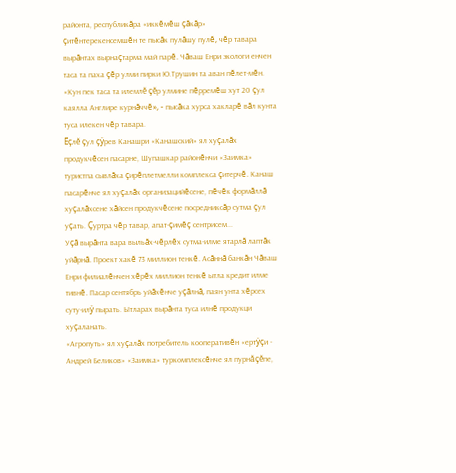районта, республикăра «иккĕмĕш çăкăр» çитĕнтерекенсемшĕн те пысăк пулăшу пулĕ, чĕр тавара вырăнтах вырнаçтарма май парĕ. Чăваш Енри экологи енчен таса та паха çĕр улми пирки Ю.Трушин та аван пĕлет-мĕн. «Кун пек таса та илемлĕ çĕр улмине пĕрремĕш хут 20 çул каялла Англире курнăччĕ», - пысăка хурса хакларĕ вăл кунта туса илекен чĕр тавара.
Ĕçлĕ çул çÿрев Канашри «Канашский» ял хуçалăх продукчĕсен пасарне, Шупашкар районĕнчи «Заимка» туристпа сывлăха çирĕплетмелли комплекса çитерчĕ. Канаш пасарĕнче ял хуçалăх организацийĕсене, пĕчĕк формăллă хуçалăхсене хăйсен продукчĕсене посредниксăр сутма çул уçать. Çуртра чĕр тавар, апат-çимĕç сентрисем...
Уçă вырăнта вара выльăх-чĕрлĕх сутма-илме ятарлă лаптăк уйăрнă. Проект хакĕ 73 миллион тенкĕ. Асăннă банкăн Чăваш Енри филиалĕнчен хĕрĕх миллион тенкĕ ытла кредит илме тивнĕ. Пасар сентябрь уйăхĕнче уçăлнă, паян унта хĕрсех суту-илÿ пырать. Ытларах вырăнта туса илнĕ продукци хуçаланать.
«Агропуть» ял хуçалăх потребитель кооперативĕн «ертÿçи - Андрей Беликов» «Заимка» туркомплексĕнче ял пурнăçĕпе,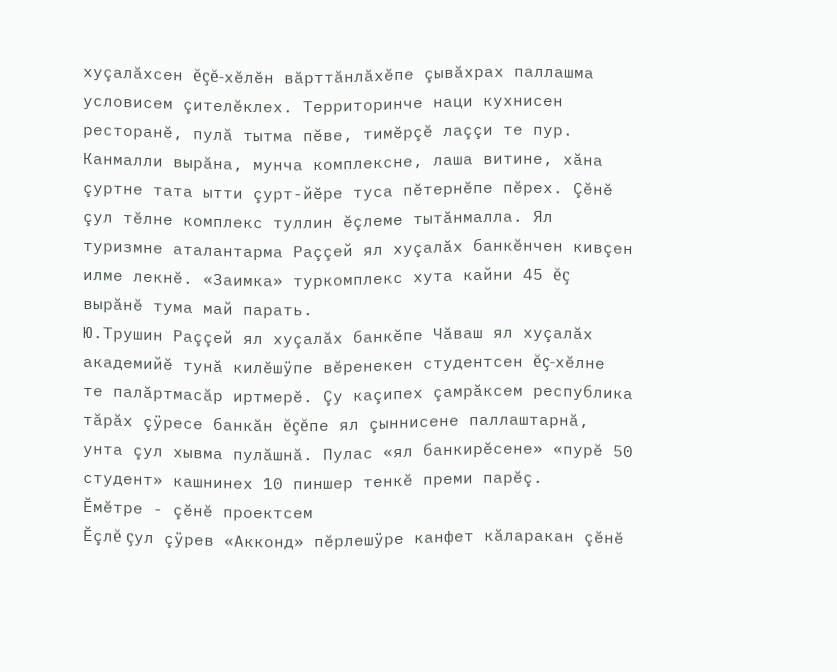хуçалăхсен ĕçĕ-хĕлĕн вăрттăнлăхĕпе çывăхрах паллашма условисем çителĕклех. Территоринче наци кухнисен ресторанĕ, пулă тытма пĕве, тимĕрçĕ лаççи те пур. Канмалли вырăна, мунча комплексне, лаша витине, хăна çуртне тата ытти çурт-йĕре туса пĕтернĕпе пĕрех. Çĕнĕ çул тĕлне комплекс туллин ĕçлеме тытăнмалла. Ял туризмне аталантарма Раççей ял хуçалăх банкĕнчен кивçен илме лекнĕ. «Заимка» туркомплекс хута кайни 45 ĕç вырăнĕ тума май парать.
Ю.Трушин Раççей ял хуçалăх банкĕпе Чăваш ял хуçалăх академийĕ тунă килĕшÿпе вĕренекен студентсен ĕç-хĕлне те палăртмасăр иртмерĕ. Çу каçипех çамрăксем республика тăрăх çÿресе банкăн ĕçĕпе ял çыннисене паллаштарнă, унта çул хывма пулăшнă. Пулас «ял банкирĕсене» «пурĕ 50 студент» кашнинех 10 пиншер тенкĕ преми парĕç.
Ĕмĕтре - çĕнĕ проектсем
Ĕçлĕ çул çÿрев «Акконд» пĕрлешÿре канфет кăларакан çĕнĕ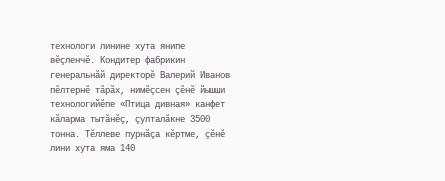технологи линине хута янипе вĕçленчĕ. Кондитер фабрикин генеральнăй директорĕ Валерий Иванов пĕлтернĕ тăрăх, нимĕçсен çĕнĕ йышши технологийĕпе «Птица дивная» канфет кăларма тытăнĕç, çулталăкне 3500 тонна. Тĕллеве пурнăçа кĕртме, çĕнĕ лини хута яма 140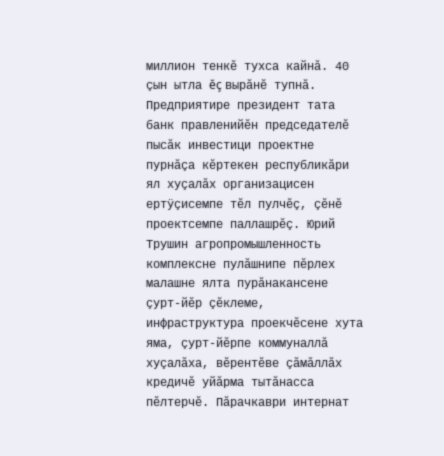миллион тенкĕ тухса кайнă. 40 çын ытла ĕç вырăнĕ тупнă.
Предприятире президент тата банк правленийĕн председателĕ пысăк инвестици проектне пурнăçа кĕртекен республикăри ял хуçалăх организацисен ертÿçисемпе тĕл пулчĕç, çĕнĕ проектсемпе паллашрĕç. Юрий Трушин агропромышленность комплексне пулăшнипе пĕрлех малашне ялта пурăнакансене çурт-йĕр çĕклеме, инфраструктура проекчĕсене хута яма, çурт-йĕрпе коммуналлă хуçалăха, вĕрентĕве çăмăллăх кредичĕ уйăрма тытăнасса пĕлтерчĕ. Пăрачкаври интернат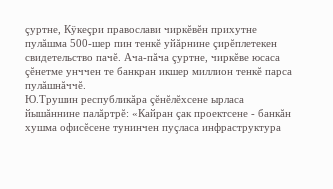çуртне, Кÿкеçри православи чиркĕвĕн прихутне пулăшма 500-шер пин тенкĕ уйăрнине çирĕплетекен свидетельство пачĕ. Ача-пăча çуртне, чиркĕве юсаса çĕнетме унччен те банкран икшер миллион тенкĕ парса пулăшнăччĕ.
Ю.Трушин республикăра çĕнĕлĕхсене ырласа йышăннине палăртрĕ: «Кайран çак проектсене - банкăн хушма офисĕсене тунинчен пуçласа инфраструктура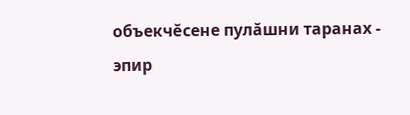объекчĕсене пулăшни таранах - эпир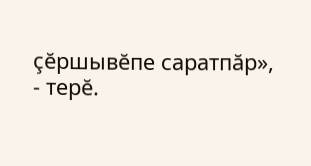çĕршывĕпе саратпăр», - терĕ.